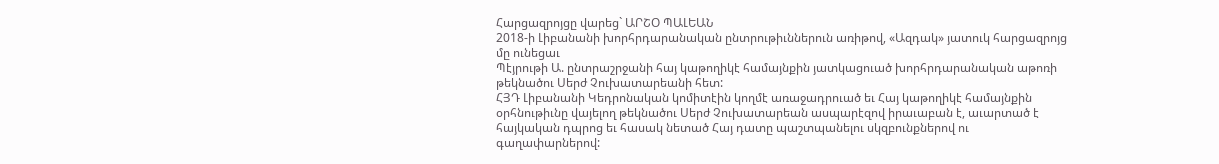Հարցազրոյցը վարեց` ԱՐՇՕ ՊԱԼԵԱՆ
2018-ի Լիբանանի խորհրդարանական ընտրութիւններուն առիթով, «Ազդակ» յատուկ հարցազրոյց մը ունեցաւ
Պէյրութի Ա. ընտրաշրջանի հայ կաթողիկէ համայնքին յատկացուած խորհրդարանական աթոռի թեկնածու Սերժ Չուխատարեանի հետ:
ՀՅԴ Լիբանանի Կեդրոնական կոմիտէին կողմէ առաջադրուած եւ Հայ կաթողիկէ համայնքին օրհնութիւնը վայելող թեկնածու Սերժ Չուխատարեան ասպարէզով իրաւաբան է, աւարտած է հայկական դպրոց եւ հասակ նետած Հայ դատը պաշտպանելու սկզբունքներով ու գաղափարներով: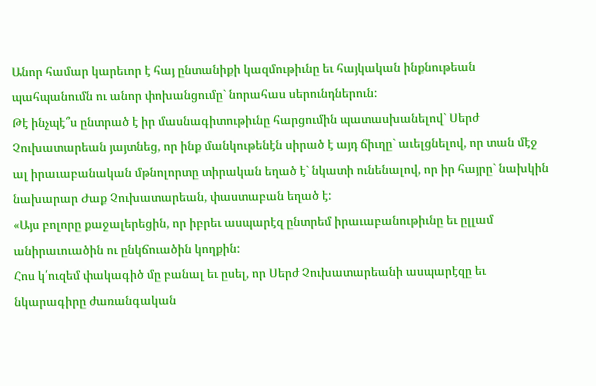Անոր համար կարեւոր է հայ ընտանիքի կազմութիւնը եւ հայկական ինքնութեան պահպանումն ու անոր փոխանցումը` նորահաս սերունդներուն:
Թէ ինչպէ՞ս ընտրած է իր մասնագիտութիւնը հարցումին պատասխանելով` Սերժ Չուխատարեան յայտնեց, որ ինք մանկութենէն սիրած է այդ ճիւղը` աւելցնելով, որ տան մէջ ալ իրաւաբանական մթնոլորտը տիրական եղած է` նկատի ունենալով, որ իր հայրը` նախկին նախարար Ժաք Չուխատարեան, փաստաբան եղած է:
«Այս բոլորը քաջալերեցին, որ իբրեւ ասպարէզ ընտրեմ իրաւաբանութիւնը եւ ըլլամ անիրաւուածին ու ընկճուածին կողքին:
Հոս կ՛ուզեմ փակագիծ մը բանալ եւ ըսել, որ Սերժ Չուխատարեանի ասպարէզը եւ նկարագիրը ժառանգական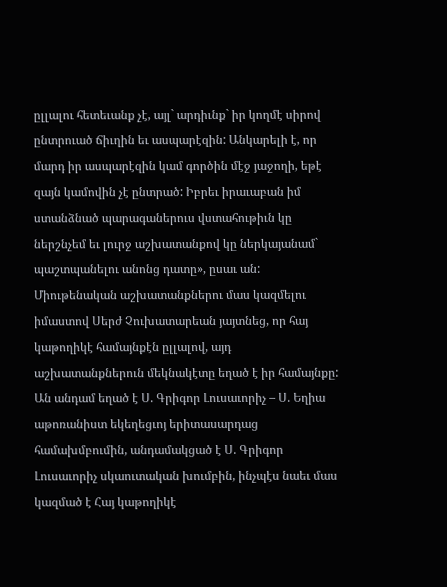ըլլալու հետեւանք չէ, այլ` արդիւնք` իր կողմէ սիրով ընտրուած ճիւղին եւ ասպարէզին: Անկարելի է, որ մարդ իր ասպարէզին կամ գործին մէջ յաջողի, եթէ զայն կամովին չէ ընտրած: Իբրեւ իրաւաբան իմ ստանձնած պարագաներուս վստահութիւն կը ներշնչեմ եւ լուրջ աշխատանքով կը ներկայանամ` պաշտպանելու անոնց դատը», ըսաւ ան:
Միութենական աշխատանքներու մաս կազմելու իմաստով Սերժ Չուխատարեան յայտնեց, որ հայ կաթողիկէ համայնքէն ըլլալով, այդ աշխատանքներուն մեկնակէտը եղած է իր համայնքը:
Ան անդամ եղած է Ս. Գրիգոր Լուսաւորիչ – Ս. Եղիա աթոռանիստ եկեղեցւոյ երիտասարդաց համախմբումին, անդամակցած է Ս. Գրիգոր Լուսաւորիչ սկաուտական խումբին, ինչպէս նաեւ մաս կազմած է Հայ կաթողիկէ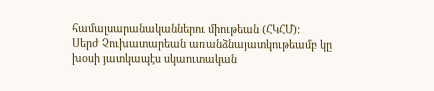համալսարանականներու միութեան (ՀԿՀՄ):
Սերժ Չուխատարեան առանձնայատկութեամբ կը խօսի յատկապէս սկաուտական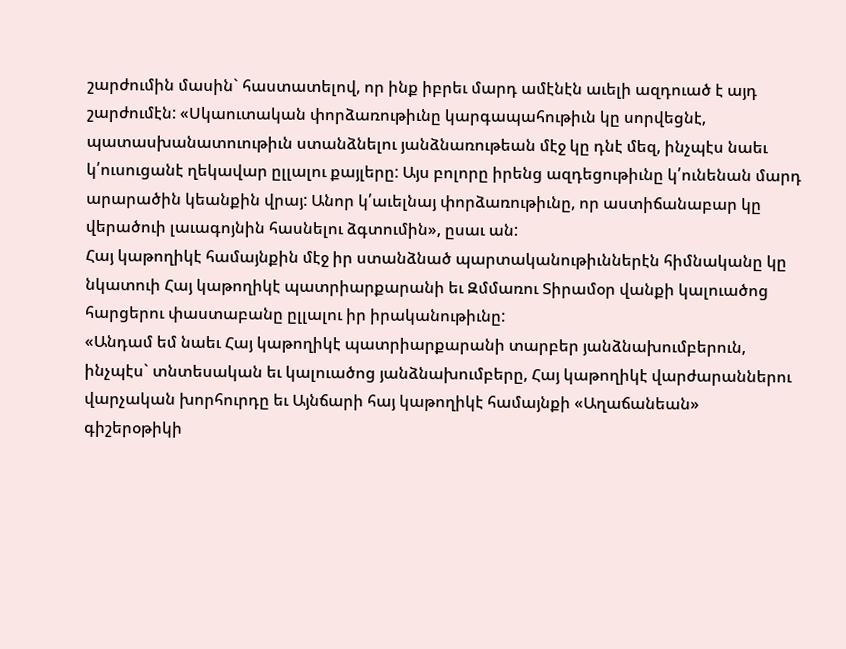շարժումին մասին` հաստատելով, որ ինք իբրեւ մարդ ամէնէն աւելի ազդուած է այդ շարժումէն: «Սկաուտական փորձառութիւնը կարգապահութիւն կը սորվեցնէ, պատասխանատուութիւն ստանձնելու յանձնառութեան մէջ կը դնէ մեզ, ինչպէս նաեւ կ՛ուսուցանէ ղեկավար ըլլալու քայլերը: Այս բոլորը իրենց ազդեցութիւնը կ՛ունենան մարդ արարածին կեանքին վրայ: Անոր կ՛աւելնայ փորձառութիւնը, որ աստիճանաբար կը վերածուի լաւագոյնին հասնելու ձգտումին», ըսաւ ան:
Հայ կաթողիկէ համայնքին մէջ իր ստանձնած պարտականութիւններէն հիմնականը կը նկատուի Հայ կաթողիկէ պատրիարքարանի եւ Զմմառու Տիրամօր վանքի կալուածոց հարցերու փաստաբանը ըլլալու իր իրականութիւնը:
«Անդամ եմ նաեւ Հայ կաթողիկէ պատրիարքարանի տարբեր յանձնախումբերուն, ինչպէս` տնտեսական եւ կալուածոց յանձնախումբերը, Հայ կաթողիկէ վարժարաններու վարչական խորհուրդը եւ Այնճարի հայ կաթողիկէ համայնքի «Աղաճանեան» գիշերօթիկի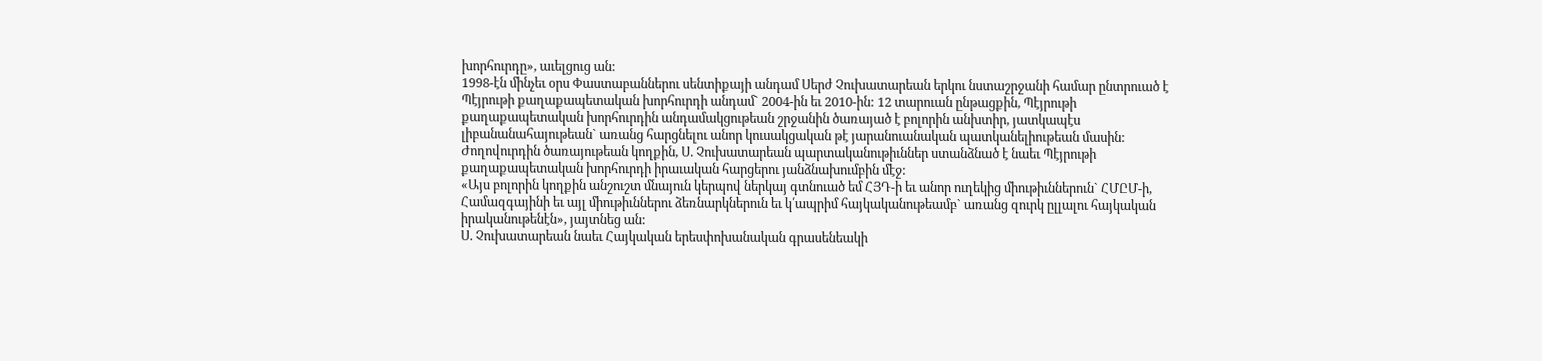խորհուրդը», աւելցուց ան:
1998-էն մինչեւ օրս Փաստաբաններու սենտիքայի անդամ Սերժ Չուխատարեան երկու նստաշրջանի համար ընտրուած է Պէյրութի քաղաքապետական խորհուրդի անդամ` 2004-ին եւ 2010-ին: 12 տարուան ընթացքին, Պէյրութի քաղաքապետական խորհուրդին անդամակցութեան շրջանին ծառայած է բոլորին անխտիր, յատկապէս լիբանանահայութեան` առանց հարցնելու անոր կուսակցական թէ յարանուանական պատկանելիութեան մասին:
Ժողովուրդին ծառայութեան կողքին, Ս. Չուխատարեան պարտականութիւններ ստանձնած է նաեւ Պէյրութի քաղաքապետական խորհուրդի իրաւական հարցերու յանձնախումբին մէջ:
«Այս բոլորին կողքին անշուշտ մնայուն կերպով ներկայ գտնուած եմ ՀՅԴ-ի եւ անոր ուղեկից միութիւններուն` ՀՄԸՄ-ի, Համազգայինի եւ այլ միութիւններու ձեռնարկներուն եւ կ՛ապրիմ հայկականութեամբ` առանց զուրկ ըլլալու հայկական իրականութենէն», յայտնեց ան:
Ս. Չուխատարեան նաեւ Հայկական երեսփոխանական գրասենեակի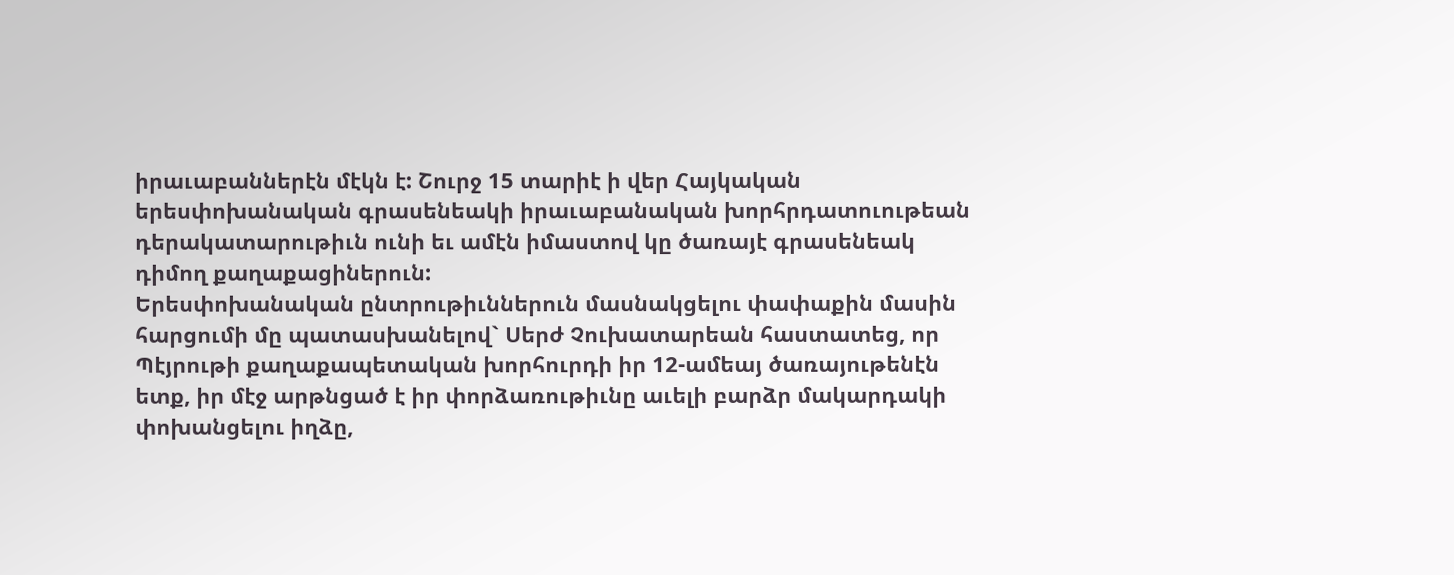իրաւաբաններէն մէկն է: Շուրջ 15 տարիէ ի վեր Հայկական երեսփոխանական գրասենեակի իրաւաբանական խորհրդատուութեան դերակատարութիւն ունի եւ ամէն իմաստով կը ծառայէ գրասենեակ դիմող քաղաքացիներուն:
Երեսփոխանական ընտրութիւններուն մասնակցելու փափաքին մասին հարցումի մը պատասխանելով` Սերժ Չուխատարեան հաստատեց, որ Պէյրութի քաղաքապետական խորհուրդի իր 12-ամեայ ծառայութենէն ետք, իր մէջ արթնցած է իր փորձառութիւնը աւելի բարձր մակարդակի փոխանցելու իղձը,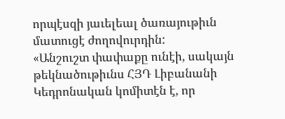որպէսզի յաւելեալ ծառայութիւն մատուցէ ժողովուրդին:
«Անշուշտ փափաքը ունէի, սակայն թեկնածութիւնս ՀՅԴ Լիբանանի Կեդրոնական կոմիտէն է, որ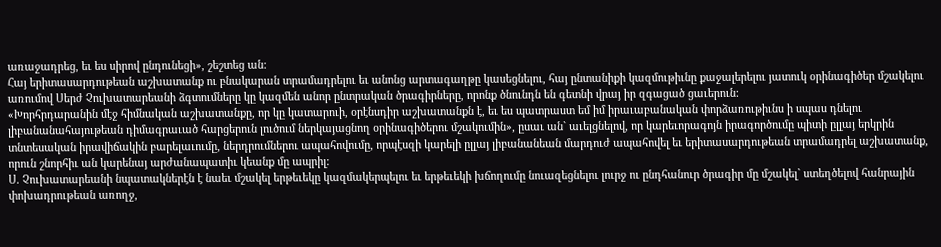առաջադրեց, եւ ես սիրով ընդունեցի», շեշտեց ան:
Հայ երիտասարդութեան աշխատանք ու բնակարան տրամադրելու եւ անոնց արտագաղթը կասեցնելու, հայ ընտանիքի կազմութիւնը քաջալերելու յատուկ օրինագիծեր մշակելու առումով Սերժ Չուխատարեանի ձգտումները կը կազմեն անոր ընտրական ծրագիրները, որոնք ծնունդն են գետնի վրայ իր զգացած ցաւերուն:
«Խորհրդարանին մէջ հիմնական աշխատանքը, որ կը կատարուի, օրէնսդիր աշխատանքն է, եւ ես պատրաստ եմ իմ իրաւաբանական փորձառութիւնս ի սպաս դնելու լիբանանահայութեան դիմագրաւած հարցերուն լուծում ներկայացնող օրինագիծերու մշակումին», ըսաւ ան` աւելցնելով, որ կարեւորագոյն իրագործումը պիտի ըլլայ երկրին տնտեսական իրավիճակին բարելաւումը, ներդրումներու ապահովումը, որպէսզի կարելի ըլլայ լիբանանեան մարդուժ ապահովել եւ երիտասարդութեան տրամադրել աշխատանք, որուն շնորհիւ ան կարենայ արժանապատիւ կեանք մը ապրիլ:
Ս. Չուխատարեանի նպատակներէն է նաեւ մշակել երթեւեկը կազմակերպելու եւ երթեւեկի խճողումը նուազեցնելու լուրջ ու ընդհանուր ծրագիր մը մշակել` ստեղծելով հանրային փոխադրութեան առողջ,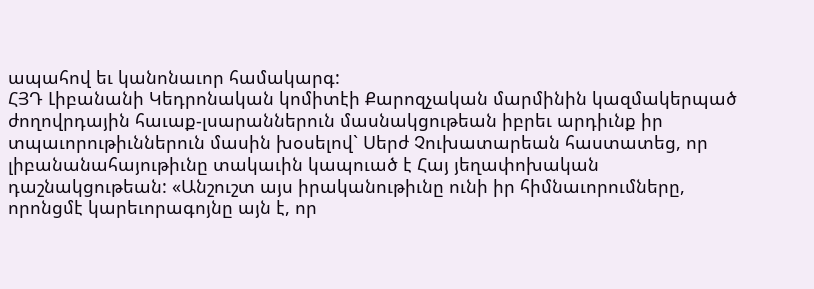ապահով եւ կանոնաւոր համակարգ:
ՀՅԴ Լիբանանի Կեդրոնական կոմիտէի Քարոզչական մարմինին կազմակերպած ժողովրդային հաւաք-լսարաններուն մասնակցութեան իբրեւ արդիւնք իր տպաւորութիւններուն մասին խօսելով` Սերժ Չուխատարեան հաստատեց, որ լիբանանահայութիւնը տակաւին կապուած է Հայ յեղափոխական դաշնակցութեան: «Անշուշտ այս իրականութիւնը ունի իր հիմնաւորումները, որոնցմէ կարեւորագոյնը այն է, որ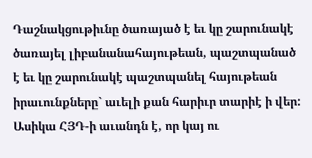Դաշնակցութիւնը ծառայած է եւ կը շարունակէ ծառայել լիբանանահայութեան, պաշտպանած է եւ կը շարունակէ պաշտպանել հայութեան իրաւունքները` աւելի քան հարիւր տարիէ ի վեր: Ասիկա ՀՅԴ-ի աւանդն է, որ կայ ու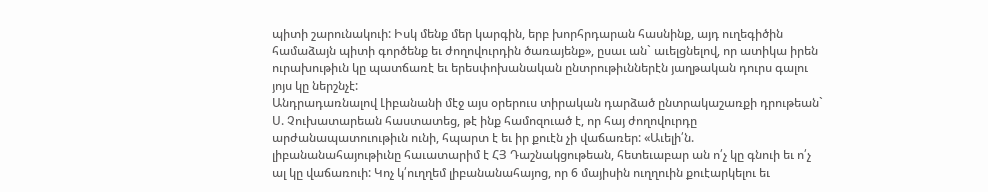պիտի շարունակուի: Իսկ մենք մեր կարգին, երբ խորհրդարան հասնինք, այդ ուղեգիծին համաձայն պիտի գործենք եւ ժողովուրդին ծառայենք», ըսաւ ան` աւելցնելով, որ ատիկա իրեն ուրախութիւն կը պատճառէ եւ երեսփոխանական ընտրութիւններէն յաղթական դուրս գալու յոյս կը ներշնչէ:
Անդրադառնալով Լիբանանի մէջ այս օրերուս տիրական դարձած ընտրակաշառքի դրութեան` Ս. Չուխատարեան հաստատեց, թէ ինք համոզուած է, որ հայ ժողովուրդը արժանապատուութիւն ունի, հպարտ է եւ իր քուէն չի վաճառեր: «Աւելի՛ն. լիբանանահայութիւնը հաւատարիմ է ՀՅ Դաշնակցութեան, հետեւաբար ան ո՛չ կը գնուի եւ ո՛չ ալ կը վաճառուի: Կոչ կ՛ուղղեմ լիբանանահայոց, որ 6 մայիսին ուղղուին քուէարկելու եւ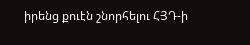իրենց քուէն շնորհելու ՀՅԴ-ի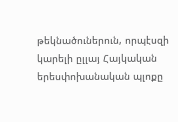թեկնածուներուն, որպէսզի կարելի ըլլայ Հայկական երեսփոխանական պլոքը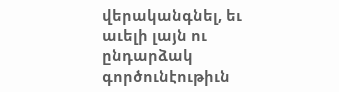վերականգնել, եւ աւելի լայն ու ընդարձակ գործունէութիւն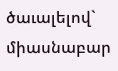ծաւալելով` միասնաբար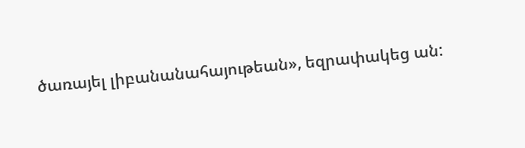ծառայել լիբանանահայութեան», եզրափակեց ան: